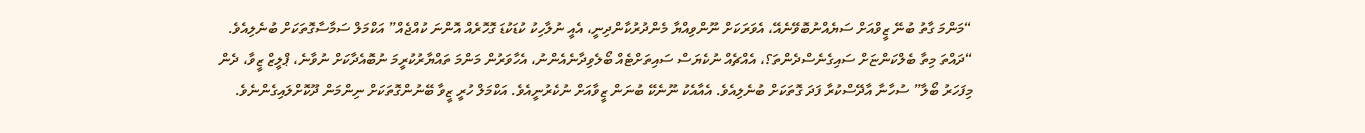“މަންމަ ގާތު ބުނޭ ޒީވްއަށް ސަޔެއްނުބޮވޭނެއޭ، އެވަރަކަށް ނޫންވިއްޔާ މެންދުރުކާންދިނީ، އެއީ ނުލާހިކު ކުޑަކުޑަ ގޮހޮރެއް އޮންނަ ކުއްޖެއް” އަކްމަލް ސަމާސާގޮތަކަށް ބުނެލިއެވެ.
“ދައްތަ މިތާ ބެލްކަންޏަށް ސައިގެނެސްދެންތަ؟، އެއްޗެއް ނުކެޔަސް ސައިތަށްޓެއް ބޯލެވިދާނެއެންނު، އެހާވަރުން މަންމަ ތައްޔާރުކުރީމަ ނުބޮއެދާކަށް ނުވާނެ، ޕްލީޒް ޒީވާ، ދެން މިފަހަރު ބޯލާ” ސުހާނާ އާދޭސްކުރާ ފަދަ ގޮތަކަށް ބުނެލިއެވެ. އެއާއެކު ނޫނެކޭ ބުނަން ޒީވާއަށް ނުކެރުނީއެވެ. އަކްމަލް ހުރީ ޒީވާ ބޭނުންގޮތަކަށް ނިންމަން ދޫކޮށްލައިގެންނެވެ.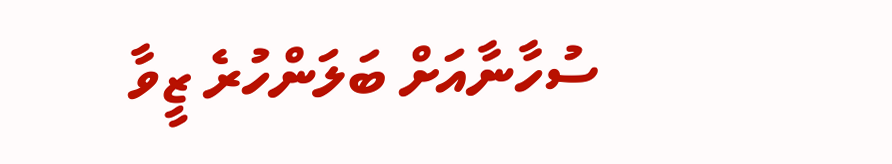ސުހާނާއަށް ބަލަންހުރެ ޒީވާ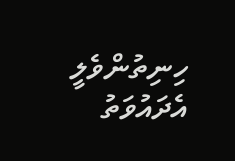ހިނިތުންވެލީ އެދައުވަތު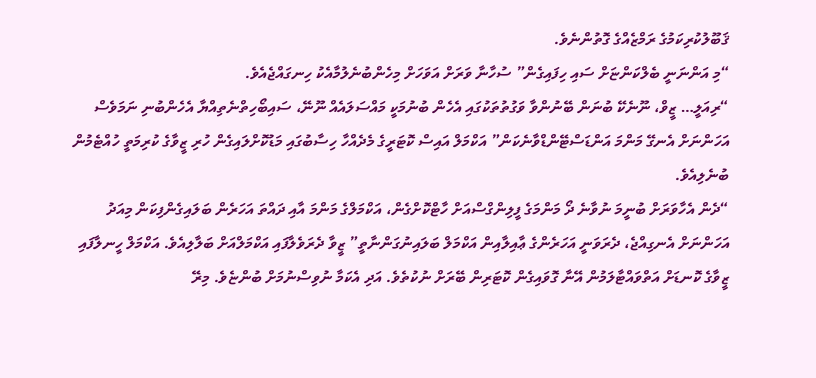ޤަބޫލުކުރިކަމުގެ ރަމްޒެއްގެ ގޮތުންނެވެ.
“މި އަންނަނީ ބެލްކަންޏަށް ސައި ހިފައިގެން” ސުހާނާ ވަރަށް އަވަހަށް މިހެންބުނެލުމާއެކު ހިނގައްޖެއެވެ.
“ރިއަލީ… ޒީވް، ނޫނެކޭ ބުނަން ބޭނުންވާ ވަގުތުތަކުގައި އެހެން ބުނުމަކީ މައްސަލައެއް ނޫނޭ، ސައިބޯހިތްނެތިއްޔާ އެހެންބުނި ނަމަވެސް އަހަންނަށް އެނގޭ މަންމަ އަންޑަސްޓޭންޑްވާނެކަން” އަކްމަލް އައިސް ކޮޓަރީގެ މެދެއްހާ ހިސާބުގައި މަޑުކޮށްލައިގެން ހުރި ޒީވާގެ ކުރިމަތީ ހުއްޓެމުން ބުނެލިއެވެ.
“ދެން އެހާވަރަށް ބުނީމަ ނުވާނެ ދޯ މަންމަގެ ފީލިންގްސްއަށް ހާޓްކޮށްގެން، އަކްމަލްގެ މަންމަ އާއި ދައްތަ އަހަރެން ބަލައިގެންފިކަން މިއަދު އަހަންނަށް އެނގިއްޖެ، ދެރަވަނީ އަހަރެންގެ ޢާއިލާއިން އަކްމަލް ބަލައިނުގަންނާތީ” ޒީވާ ދެރަވެލާފައި އަކްމަލްއަށް ބަލާލިއެވެ. އަކްމަލް ހީނލާފައި ޒީވާގެ ކޮނޑަށް އަތްވައްޓާލަމުން އޭނާ ގޮވައިގެން ކޮޓަރިން ބޭރަށް ނުކުތެވެ. އަދި އެކަމާ ނުވިސްނުމަށް ބުންޏެވެ. މިރޭ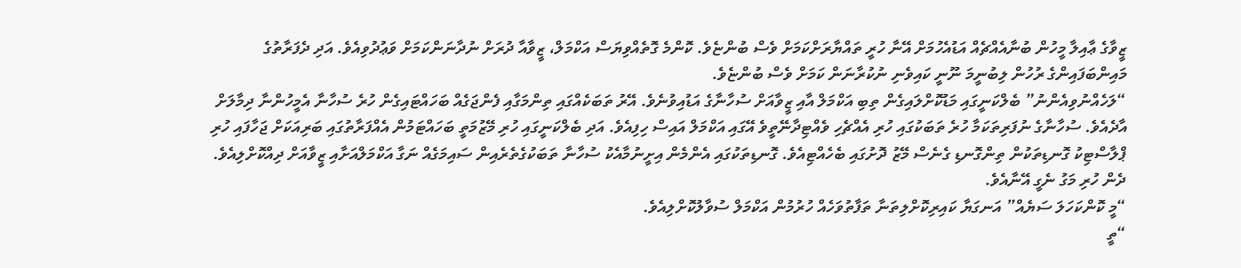ޒީވާގެ ޢާއިލާ މީހުން ބުނާއެއްޗެއް އަޑުއެހުމަށް އޭނާ ހުރީ ތައްޔާރަށްކަމަށް ވެސް ބުންޏެވެ. ކޮންމެ ގޮތެއްވިޔަސް އަކްމަލް، ޒީވާއާ ދުރަށް ނުދާނަންކަމަށް ވަޢުދުވިއެވެ. އަދި ދެފަރާތުގެ މައިންބަފައިންގެ ރުހުން ލިބުނީމަ ނޫނީ ކައިވެނި ނުކުރާނަން ކަމަށް ވެސް ބުންޏެވެ.
“ލަހެއްނުވިއެންނު” ބެލްކަނީގައި މަޑުކޮށްލައިގެން ތިބި އަކްމަލް އާއި ޒީވާއަށް ސުހާނާގެ އަޑުއިވުނެވެ. އޭރު ތަބަކެއްގައި ތިންމަގާއި ފެންޖަގެއް ބަހައްޓައިގެން ހުރެ ސުހާނާ އެމީހުންނާ ދިމާލަށް އާދެއެވެ. ސުހާނާގެ ނުފަރިތަކަމާ ހުރެ ތަބަކުގައި ހުރި އެއްޗެހި ވެއްޓިދާނޭތީވެ އޭގައި އަކްމަލް އައިސް ހިފިއެވެ. އަދި ބެލްކަނީގައި ހުރި މޭޒުމަތީ ބަހައްޓަމުން އެއްފަރާތުގައި ބަރިއަކަށް ޖަހާފައި ހުރި ޕްލާސްޓިކު ގޮނޑިތަކުން ތިންގޮނޑި ގެނެސް މޭޒު ދޮށުގައި ބެހެއްޓިއެވެ. ގޮނޑިތަކުގައި އެންމެން އިށީނުމާއެކު ސުހާނާ ތަބަކުގެތެރެއިން ސައިމަގެއް ނަގާ އަކްމަލްއަށާއި ޒީވާއަށް ދިއްކޮށްލިއެވެ. ދެން ހުރި މަގު ނެގީ އޭނާއެވެ.
“މީ ކޮންކަހަލަ ސަޔެއް” އަނގަޔާ ކައިރިކޮށްލިތަނާ ތަފާތުވަހެއް ހުރުމުން އަކްމަލް ސުވާލުކޮށްލިއެވެ.
“ތީ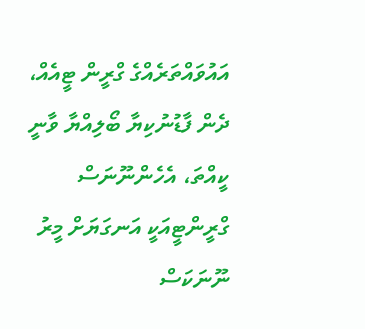އައުވައްތަރެއްގެ ގްރީން ޓީއެއް، ދެން ފާޑުނުކިޔާ ބޯލިއްޔާ ވާނީ ކީއްތަ، އެހެންނޫނަސް ގްރީންޓީއަކީ އަނގަޔަށް މީރު ނޫނަކަސް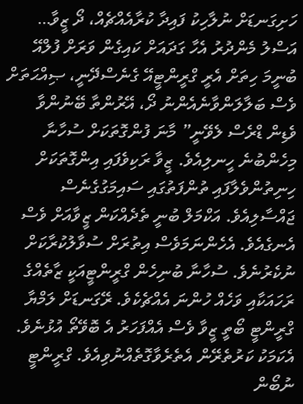ހަށިގަނޑަށް ނުލާހިކު ފައިދާ ކުރާއެއްޗެއް، ދޯ ޒީވާ… އަސްލު މެންދުރު އެހާ ގަދައަށް ކައިގެން ވަރަށް ފުލްއޭ ބުނީމަ ހިތަށް އެރީ ގްރީންޓީއޭ ގެނެސްދޭނީ، ޞިއްޙަތަށް ވެސް ބަލާލަންވާނެއެންނު ދޯ، އޭރުންތާ ބޭނުންވާ ވެޑިން ޑްރެސް ލެވޭނީ” މާނަ ފުންގޮތަކަށް ސުހާނާ މިހެންބުނެ ހީނލިއެވެ. ޒީވާ ރަކިވެފައި އިންގޮތަކަށް ހިނިތުންވެލާފައި ތުންފަތުގައި ސައިމަގުގެނެސް ޖައްސާލިއެވެ. އަކްމަލް ބުނީ ތެދެއްކަން ޒީވާއަށް ވެސް އެނގެއެވެ. އެހެންނަމަވެސް އިތުރަށް ސުވާލުކުރާކަށް ނުކެރުނެވެ. ސުހާނާ ބުނިހެން ގްރީންޓީއަކީ ޒާތެއްގެ ރަހައަކާއި ވަހެއް ހުންނަ އެއްޗެކެވެ. ރޭގަނޑަށް ލަމްޔާ ގްރީންޓީ ބޯތީ ޒީވާ ވެސް އެއްފަހަރު އެ ބޮވޭތޯ އުޅުނެވެ. އެކަމަކު ކަރުތެރޭން އެތެރެވާގޮތެއްނުވިއެވެ. ގްރީންޓީ ނުބޯން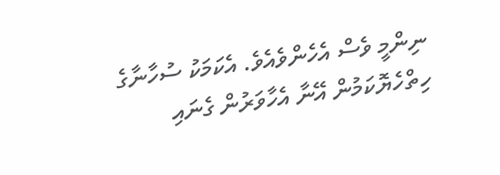ނިންމީ ވެސް އެހެންވެއެވެ. އެކަމަކު ސުހާނާގެ ހިތްހެޔޮކަމުން އޭނާ އެހާވަރުން ގެނައި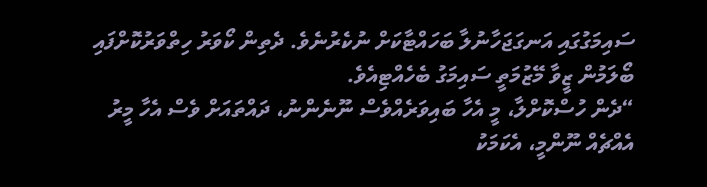ސައިމަގުގައި އަނގަޖަހާނުލާ ބަހައްޓާކަށް ނުކެރުނެވެ. ދެތިން ކޯވަރު ހިތްވަރުކޮށްފައި ބޯލަމުން ޒީވާ މޭޒުމަތީ ސައިމަގު ބެހެއްޓިއެވެ.
“ދެން ހުސްކޮށްލާ، މީ އެހާ ބައިވަރެއްވެސް ނޫނެންނު، ދައްތައަށް ވެސް އެހާ މީރު އެއްޗެއް ނޫންމީ، އެކަމަކު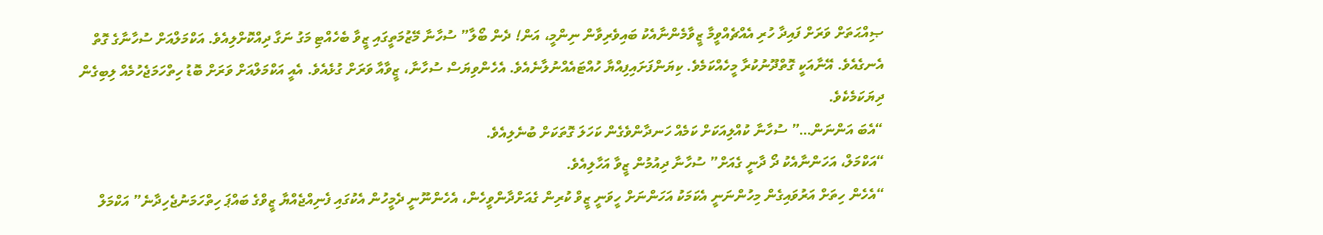ޞިއްޙަތަށް ވަރަށް ފައިދާ ހުރި އެއްޗެއްވީމާ ޒީވާމެންނާއެކު ބައިވެރިވާން ނިންމީ، އަން! ދެން ބޯލާ” ސުހާނާ މޭޒުމަތީގައި ޒީވާ ބެހެއްޓި މަގު ނަގާ ދިއްކޮށްލިއެވެ. އަކްމަލްއަށް ސުހާނާގެ ގޮތް އެނގެއެވެ. އޭނާއަކީ ގޮތްދޫނުކުރާ މީހެއްކަމެވެ. ކިޔަންފަށައިފިއްޔާ ހުއްޓައެއްނުލާނެއެވެ. އެހެންވިޔަސް ސުހާނާ، ޒީވާއާ ވަރަށް ގުޅެއެވެ. އެއީ އަކްމަލްއަށް ވަރަށް ބޮޑު ހިތްހަމަޖެހުމެއް ލިބިގެން ދިޔަކަމެކެވެ.
“އެބަ އަންނަން…” ސުހާނާ ކުއްލިއަކަށް ކަމެއް ހަނދާންވެގެން ކަހަލަ ގޮތަކަށް ބުނެލިއެވެ.
“އަކްމަލް، އަހަންނާއެކު ދޯ ދާނީ ގެއަށް” ސުހާނާ ދިއުމުން ޒީވާ އަހާލިއެވެ.
“އެހެން ހިތަށް އަރުވައިގެން މިހުންނަނީ އެކަމަކު އަހަންނަށް ހީވަނީ ޒީވް ކުރިން ގެއަށްދާންވީހެން، އެހެންނޫނީ ދެމީހުން އެކުގައި ފެނިއްޖެއްޔާ ޒީވްގެ ބައްޕަ ހިތްހަމަނުޖެހިދާނެ” އަކްމަލް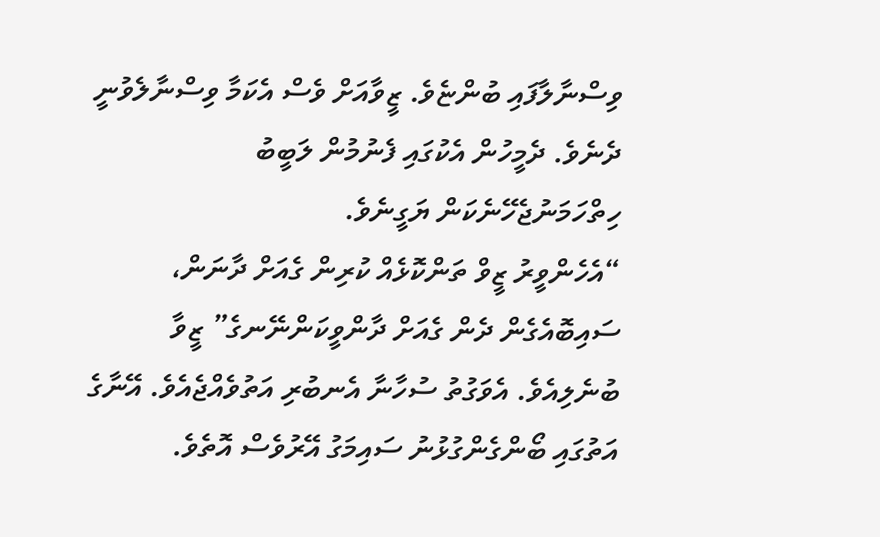ވިސްނާލާފައި ބުންޏެވެ. ޒީވާއަށް ވެސް އެކަމާ ވިސްނާލެވުނީ ދެނެވެ. ދެމީހުން އެކުގައި ފެނުމުން ލަބީބު ހިތްހަމަނުޖެހޭނެކަން ޔަގީނެވެ.
“އެހެންވީރު ޒީވް ތަންކޮޅެއް ކުރިން ގެއަށް ދާނަން، ސައިބޮއެގެން ދެން ގެއަށް ދާންވީކަންނޭނގެ” ޒީވާ ބުނެލިއެވެ. އެވަގުތު ސުހާނާ އެނބުރި އަތުވެއްޖެއެވެ. އޭނާގެ އަތުގައި ބޯންގެންގުޅުނު ސައިމަގު އޭރުވެސް އޮތެވެ.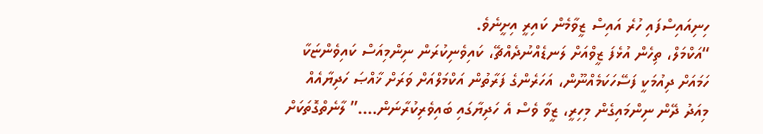ހިނިއައިސްފައި ހުރެ އައިސް ޒީވާމެން ކައިރީ އިށީނެވެ.
“އަކްމަލް، ތިހެން އުޅެފަ ޒީވްއަށް ލަނޑެއްނުދެއްޗޭ، ކައިވެނިކުރަން ނިންމިއަސް ކައިވެންޏަކާ ހަމައަށް ދިއުމަކީ ފަސޭހަކަމެއްނޫން، އަހަރެންގެ ފަރާތުން އަކްމަލްއަށް ވަރަށް ޚާއްޞަ ހަދިޔާއެއް މިއަދު ދޭން ނިންމައިގެން މިހިރީ، ޒީވާ ވެސް އެ ހަދިޔާގައި ބައިވެރިކުރާނަން….” ލާނެތްގޮތަކަށް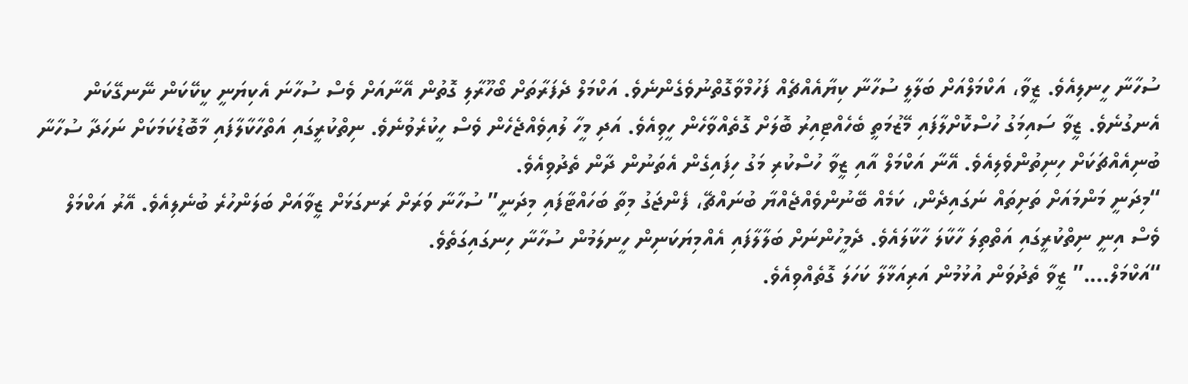ސުހާނާ ހީނލިއެވެ. ޒީވާ، އަކްމަލްއަށް ބަލާލީ ސުހާނާ ކިޔާއެއްޗެއް ފަހުމްވާގޮތްނުވެގެންނެވެ. އަކްމަލް ދެފަރާތަށް ބޯހޫރާލި ގޮތުން އޭނާއަށް ވެސް ސުހާނަ އެކިޔަނީ ކީކޭކަން ނޭނގޭކަން އެނގުނެވެ. ޒީވާ ސައިމަގު ހުސްކޮށްލާފައި މޭޒުމަތީ ބެހެއްޓިއިރު ބޮލަށް ގޮތެއްވާހެން ހީވިއެވެ. އަދި މީހާ ލުއިވެއްޖެހެން ވެސް ހީކުރެވުނެވެ. ނިތްކުރީގައި އަތްހާކާލާފައި މާބޮޑުކަމަކަށް ނަހަދާ ސުހާނާ ބުނިއެއްޗަކަށް ހިނިތުންވެލިއެވެ. އޭނާ އަކްމަލް އާއި ޒީވާ ހުސްކުރި މަގު ހިފައިގެން އެތަނުން ދާން ތެދުވިއެވެ.
“މިދަނީ މަންމައަށް ތަށިތައް ނަގައިދެން، ކަމެއް ބޭނުންވެއްޖެއްޔާ ބުނައްޗޭ، ފެންޖަގު މިތާ ބަހައްޓާފައި މިދަނީ” ސުހާނާ ވަރަށް ރަނގަޅަށް ޒީވާއަށް ބަލަންހުރެ ބުނެލިއެވެ. އޭރު އަކްމަލް ވެސް އިނީ ނިތްކުރީގައި އަތްތިލަ ހާކާލަ ހާކާލައެވެ. ދެމީހުންނަށް ބަލާލާފައި އެއްމިޔަކަނިން ހީނލަމުން ސުހާނާ ހިނގައިގަތެވެ.
“އަކްމަލް….” ޒީވާ ތެދުވަން އުޅުމުން އަރިއަޅާލާ ކަހަލަ ގޮތެއްވިއެވެ.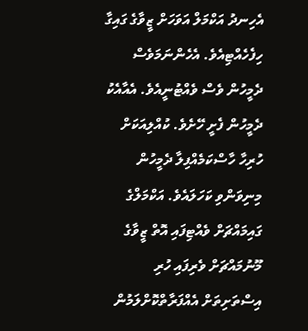އެހިނދު އަކްމަލް އަވަހަށް ޒީވާގެ ގައިގާ ހިފެހެއްޓިއެވެ. އެހެންނަމަވެސް ދެމީހުން ވެސް ވެއްޓުނީއެވެ. އެއާއެކު ދެމީހުން ފެށީ ހޭށެވެ. ކުއްލިއަކަށް ހުރިހާ ހާސްކަމެއްފިލާ ދެމީހުން މިނިވަންވި ކަހަލައެވެ. އަކްމަލްގެ ގައިމައްޗަށް ވެއްޓިފައި އޮތް ޒީވާގެ މޫނުމައްޗަށް ވެރިފައި ހުރި އިސްތަށިތަށް އެއްފަރާތްކޮށްލަމުން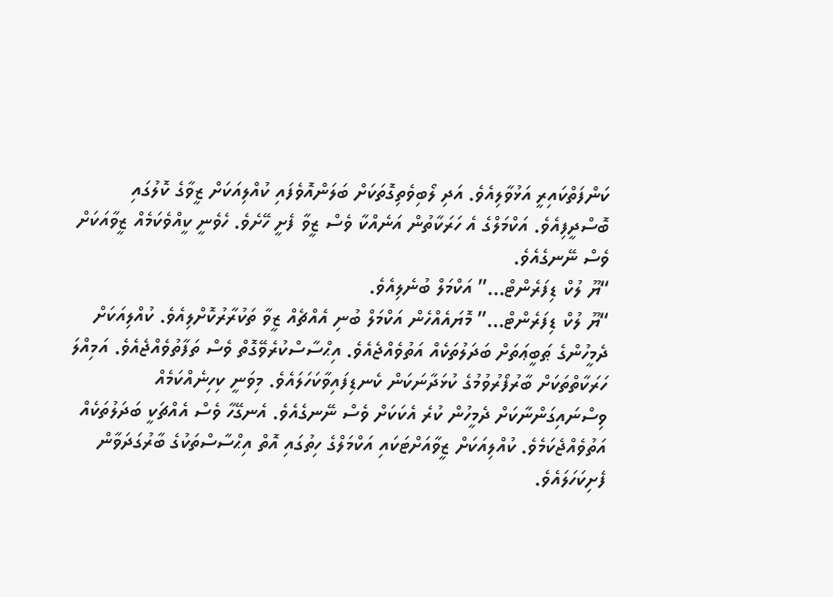ކަންފަތްކައިރީ އަޅުވާލިއެވެ. އަދި ލޯބިވެތިގޮތަކަށް ބަލަންއޮވެފައި ކުއްލިއަކަށް ޒީވާގެ ކޮލުގައި ބޮސްދީފިއެވެ. އަކްމަލްގެ އެ ހަރަކާތުން އަނެއްކާ ވެސް ޒީވާ ފެށީ ހޭށެވެ. ހެވެނީ ކީއްވެކަމެއް ޒީވާއަކަށް ވެސް ނޭނގެއެވެ.
“ޔޫ ލުކް ޑިފަރެންޓް…” އަކްމަލް ބުނެލިއެވެ.
“ޔޫ ލުކް ޑިފަރެންޓް…” މޮޔައެއްހެން އަކްމަލް ބުނި އެއްޗެއް ޒީވާ ތަކުރާރުކޮށްލިއެވެ. ކުއްލިއަކަށް ދެމީހުންގެ ޠަބީޢަތަށް ބަދަލުތަކެއް އަތުވެއްޖެއެވެ. އިޙްސާސްކުރެވޭގޮތް ވެސް ތަފާތުވެއްޖެއެވެ. އަމިއްލަ ހަރަކާތްތަކަށް ބާރުފޯރުވުމުގެ ކުޅަދާނަކަން ކެނޑިފައިވާކަހަލައެވެ. މިވަނީ ކިހިނެއްކަމެއް ވިސްނައިގަންނާކަށް ދެމީހުން ކުރެ އެކަކަށް ވެސް ނޭނގެއެވެ. އެނގޭހާ ވެސް އެއްޗަކީ ބަދަލުތަކެއް އަތުވެއްޖެކަމެވެ. ކުއްލިއަކަށް ޒީވާއަށްޓަކައި އަކްމަލްގެ ހިތުގައި އޮތް އިޙްސާސްތަކުގެ ބާރުގަދަވާން ފެށިކަހަލައެވެ.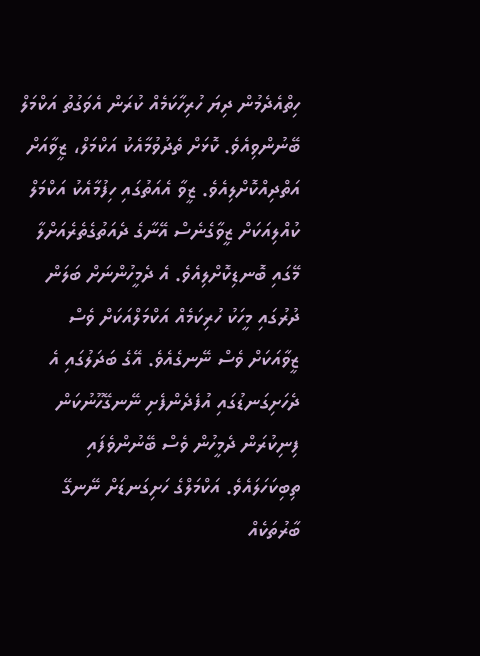ހިތްއެދެމުން ދިޔަ ހުރިހާކަމެއް ކުރަން އެވަގުތު އަކްމަލް ބޭނުންވިއެވެ. ކޮޅަށް ތެދުވުމާއެކު އަކްމަލް، ޒީވާއަށް އަތްދިއްކޮށްލިއެވެ. ޒީވާ އެއަތުގައި ހިފުމާއެކު އަކްމަލް ކުއްލިއަކަށް ޒީވާގެނެސް އޭނާގެ ދެއަތުގެތެރެއަށްލާ މޭގައި ބޮނޑިކޮށްލިއެވެ. އެ ދެމީހުންނަށް ބަލަން ދުރުގައި މީހަކު ހުރިކަމެއް އަކްމަލްއަކަށް ވެސް ޒީވާއަކަށް ވެސް ނޭނގެއެވެ. އޭގެ ބަދަލުގައި އެ ދެހަށިގަނޑުގައި އުފެދެންފެށި ނޭނގޭހޫނުކަން ފިނިކުރަން ދެމީހުން ވެސް ބޭނުންވެފައި ތިބިކަހަލައެވެ. އަކްމަލްގެ ހަށިގަނޑަށް ނޭނގޭ ބާރުތަކެއް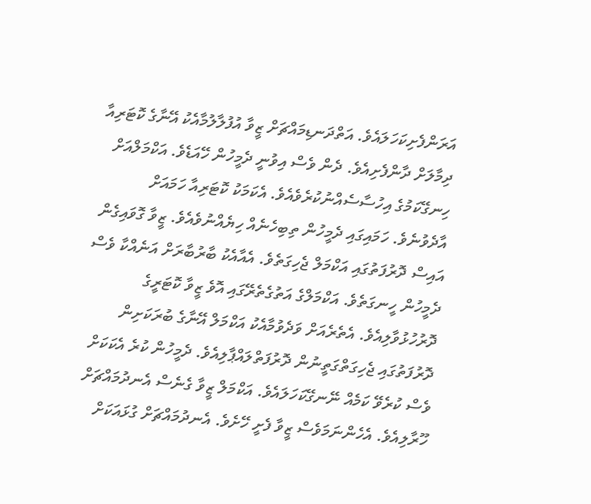އަރަންފެށިކަހަލައެވެ. އަތްދަނޑިމައްޗަށް ޒީވާ އުފުލާލުމާއެކު އޭނާގެ ކޮޓަރިއާ ދިމާލަށް ދާންފެށިއެވެ. ދެން ވެސް އިވުނީ ދެމީހުން ހޭއަޑެވެ. އަކްމަލްއަށް ހިނގޭކަމުގެ އިހުސާސެއްނުކުރެވެއެވެ. އެކަމަކު ކޮޓަރިއާ ހަމައަށް އާދެވުނެވެ. ހަމައިގައި ދެމީހުން ތިބިހެނެއް ހިޔެއްނުވެއެވެ. ޒީވާ ގޮވައިގެން އައިސް ދޮރުފަތުގައި އަކްމަލް ޖެހިގަތެވެ. އެއާއެކު ބާރުބާރަށް އަނެއްކާ ވެސް ދެމީހުން ހީނގަތެވެ. އަކްމަލްގެ އަތުގެތެރޭގައި އޮވެ ޒީވާ ކޮޓަރީގެ ދޮރުހުޅުވާލިއެވެ. އެތެރެއަށް ވަދެވުމާއެކު އަކްމަލް އޭނާގެ ބުރަކަށިން ދޮރުފަތުގައި ޖެހިގަތްގަތީނުން ދޮރުފަތްލައްޕާލިއެވެ. ދެމީހުން ކުރެ އެކަކަށް ވެސް ކުރެވޭ ކަމެއް ނޭނގޭކަހަލައެވެ. އަކްމަލް ޒީވާ ގެނެސް އެނދުމައްޗަށް ހޫރާލިއެވެ. އެހެންނަމަވެސް ޒީވާ ފެށީ ހޭށެވެ. އެނދުމައްޗަށް ގުޅައަކަށް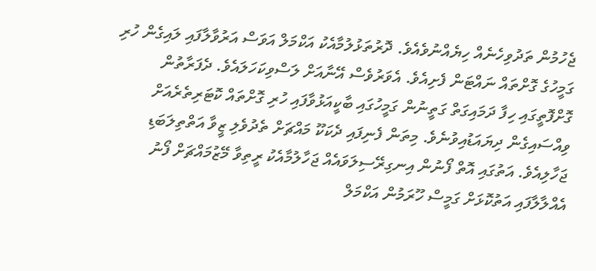ޖެހުމުން ތަދުވިހެނެއް ހިޔެއްނުވެއެވެ. ދޮރުތަޅުލުމާއެކު އަކްމަލް އަވަސް އަރުވާލާފައި ލައިގެން ހުރި ގަމީހުގެ ގޮށްތައް ނައްޓަން ފެށިއެވެ. އެވަރުވެސް އޭނާއަށް ލަސްވިކަހަލައެވެ. ދެފަރާތުން ގޮށްފޮތީގައި ހިފާ ދަމައިގަތް ގަތީނުން ގަމީހުގައި ބާކީއަޅުވާފައި ހުރި ގޮށްތައް ކޮޓަރިތެރެއަށް ވިއްސައިގެން ދިޔައަޑުއިވުނެވެ. މިތަން ފެނިފައި ދެކަކޫ މައްޗަށް ތެދުވެލި ޒީވާ އަތްތިލަބަޑި ޖަހާލިއެވެ. އަތުގައި އޮތް ފޯނުން އިނގިރޭސިލަވައެއް ޖަހާލުމާއެކު ރީތިވާ މޭޒުމައްޗަށް ފޯނު އެއްލާލާފައި އަތުކޮޅަށް ގަމީސް ހޫރަމުން އަކްމަލް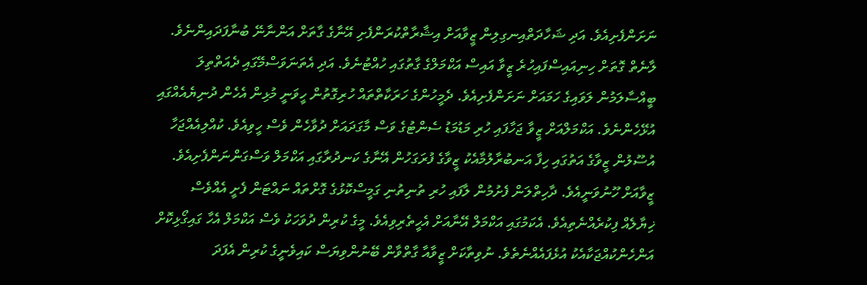ނަށަންފެށިއެވެ. އަދި ޝަހާދަތްއިނގިލިން ޒީވާއަށް އިޝާރާތްކުރަންފެށި އޭނާގެ ގާތަށް އަންނާނޭ ބުނާފަދައިންނެވެ. ލާނެތް ގޮތަށް ހިނިއައިސްފައިހުރެ ޒީވާ އައިސް އަކްމަލްގެ ގާތުގައި ހުއްޓުނެވެ. އަދި އެތަނަވަސްމޭގައި ދެއަތްތިލަ ބީއްސާލަމުން ލަވައިގެ ހަމައަށް ނަށަންފެށިއެވެ. ދެމީހުންގެ ހަރަކާތްތައް ހުރިގޮތުން ހީވަނީ މުޅިން އެހެން ދުނިޔެއެއްގައި އުޅޭހެންނެވެ. އަކްމަލްއަށް ޒީވާ ޖަހާފައި ހުރި މަޑުމަޑު ސެންޓުގެ ވަސް މާގަދައަށް ދުވާހެން ވެސް ހީވިއެވެ. ކުއްލިއެއްޖަހާ އުސޫލުން ޒީވާގެ އަތުގައި ހިފާ އަނބުރާލުމާއެކު ޒީވާގެ ފުރަގަހުން އޭނާގެ ކަނދުރާގައި އަކްމަލް ވަސްގަންނަންފެށިއެވެ. ޒީވާއަށް ހޫނުވަނީއެވެ. ދާހިތްލަން ފެށުމުން ލާފައި ހުރި ތުނިތުނި ގަމީސްކޮޅުގެ ގޮށްތައް ނައްޓަން ފެށީ އެއްވެސް ޚިޔާލެއް ފިކުރެއްނެތިއެވެ. އެކަމުގައި އަކްމަލް އޭނާއަށް އެހީތެރިވިއެވެ. މީގެ ކުރިން ދުވަހަކު ވެސް އަކްމަލް އެހާ ގައިގޯޅިކޮށް އަންހެންކުއްޖަކާއެކު އުޅެފައެއްނެތެވެ. ނުވިތާކަށް ޒީވާއާ ގާތްވާން ބޭނުންވިޔަސް ކައިވެނީގެ ކުރިން އެފަދަ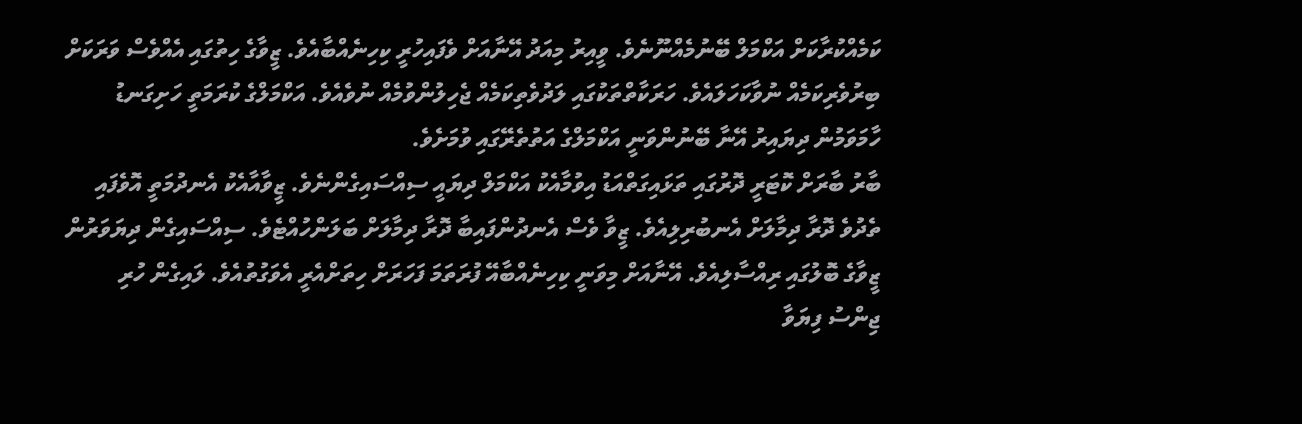ކަމެއްކުރާކަށް އަކްމަލް ބޭނުމެއްނޫނެވެ. ވީއިރު މިއަދު އޭނާއަށް ވެފައިހުރީ ކިހިނެއްބާއެވެ. ޒީވާގެ ހިތުގައި އެއްވެސް ވަރަކަށް ބިރުވެރިކަމެއް ނުވާކަހަލައެވެ. ހަރަކާތްތަކުގައި ލަދުވެތިކަމެއް ޖެހިލުންވުމެއް ނުވެއެވެ. އަކްމަލްގެ ކުރަމަތީ ހަށިގަނޑު ހާމަވަމުން ދިޔައިރު އޭނާ ބޭނުންވަނީ އަކްމަލްގެ އަތުތެރޭގައި ވުމަށެވެ.
ބާރު ބާރަށް ކޮޓަރީ ދޮރުގައި ތަޅައިގަތްއަޑު އިވުމާއެކު އަކްމަލް ދިޔައީ ސިއްސައިގެންނެވެ. ޒީވާއާއެކު އެނދުމަތީ އޮވެފައި ތެދުވެ ދޮރާ ދިމާލަށް އެނބުރިލިއެވެ. ޒީވާ ވެސް އެނދުންފައިބާ ދޮރާ ދިމާލަށް ބަލަންހުއްޓެވެ. ސިއްސައިގެން ދިޔަވަރުން ޒީވާގެ ބޮލުގައި ރިއްސާލިއެވެ. އޭނާއަށް މިވަނީ ކިހިނެއްބާއޭ ފުރަތަމަ ފަހަރަށް ހިތަށްއެރީ އެވަގުތުއެވެ. ލައިގެން ހުރި ޖިންސު ފިޔަވާ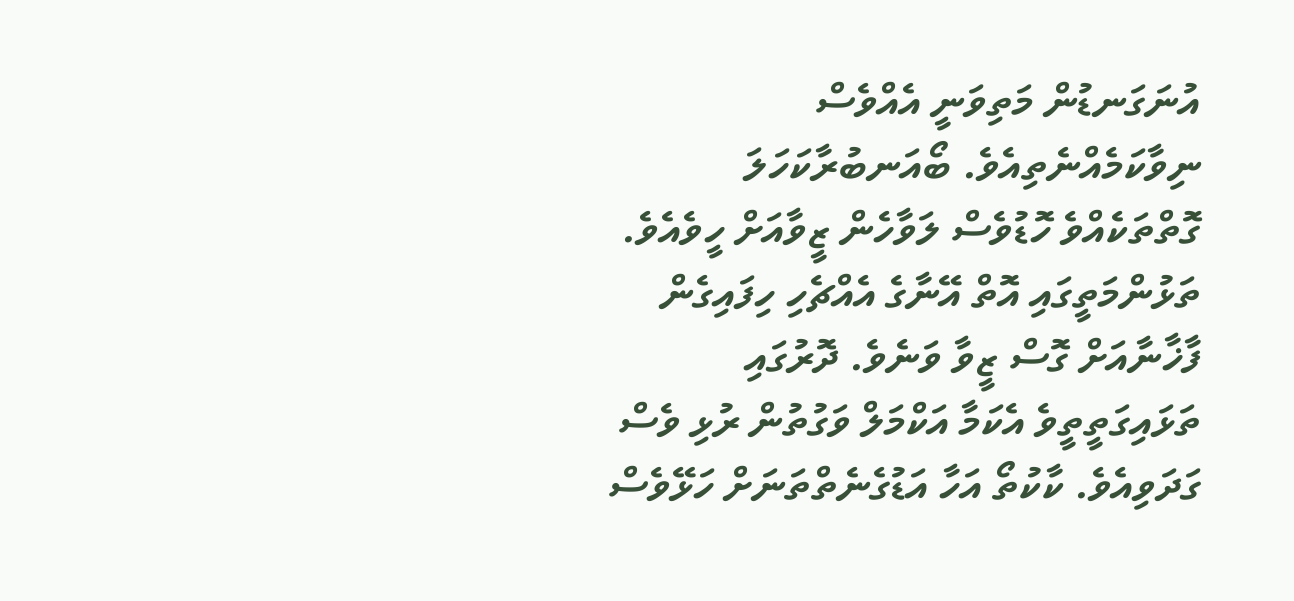އުނަގަނޑުން މަތިވަނީ އެއްވެސް ނިވާކަމެއްނެތިއެވެ. ބޯއަނބުރާކަހަލަ ގޮތްތަކެއްވެ ހޮޑުވެސް ލަވާހެން ޒީވާއަށް ހީވެއެވެ. ތަޅުންމަތީގައި އޮތް އޭނާގެ އެއްޗެހި ހިފައިގެން ފާޚާނާއަށް ގޮސް ޒީވާ ވަނެވެ. ދޮރުގައި ތަޅައިގަތީތީވެ އެކަމާ އަކްމަލް ވަގުތުން ރުޅި ވެސް ގަދަވިއެވެ. ކާކުތޯ އަހާ އަޑުގެނެތްތަނަށް ހަޅޭވެސް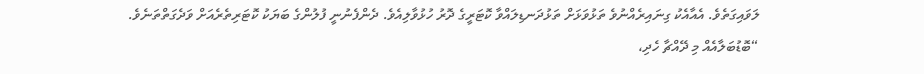ލަވައިގަތެވެ. އެއާއެކު ގިނައިރެއްނުވެ ތަޅުވަޅަށް ތަޅުދަނޑިލައްވާ ކޮޓަރީގެ ދޮރު ހުޅުވާލިއެވެ. ދެންފެނުނީ ފުލުންގެ ބަޔަކު ކޮޓަރިތެރެއަށް ވަދެގަތްތަނެވެ.
“ބޮޑުބަލާއެއް މި ދޭއްޗާ ހެދި،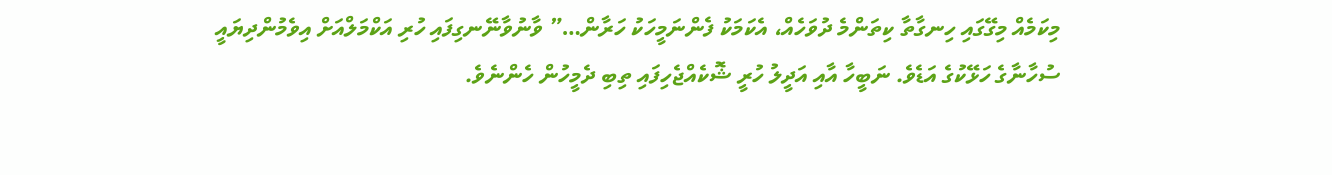މިކަމެއް މިގޭގައި ހިނގާތާ ކިތަންމެ ދުވަހެއް، އެކަމަކު ފެންނަމީހަކު ހަރާން…” ވާނުވާނޭނގިފައި ހުރި އަކްމަލްއަށް އިވެމުންދިޔައީ ސުހާނާގެ ހަޅޭކުގެ އަޑެވެ. ނަބީހާ އާއި އަދީލު ހުރީ ޝޮކެއްޖެހިފައި ތިބި ދެމީހުން ހެންނެވެ.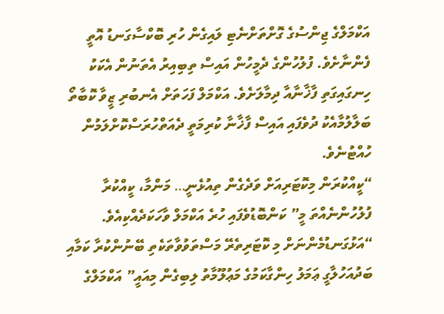އަކްމަލްގެ ޖިންސުގެ ގޮށްތަށްނެޓި ލައިގެން ހުރި ބޮކްސާގަނޑު އޮތީ ފެންނާށެވެ. ފުލުހުންގެ ދެމީހުން އައިސް ތިބިއިރު އެތަނުން އެކަކު ހިނގައިގަތި ފާޚާނާއާ ދިމާލަށެވެ. އަކްމަލް ފަހަތަށް އެނބުރި ޒީވާ ކޮބާތޯ ބަލާލުމާއެކު ދުވެފައި އައިސް ފާޚާނާ ކުރިމަތީ ދެއަތްހުރަސްކޮށްލަމުން ހުއްޓުނެވެ.
“ކީއްކުރަން މިކޮޓަރިއަށް ވަދެގެން ތިއުޅެނީ… މަންމާ، ކީއްކުރާ ފުލުހުންނެއްތަ މީ” ކަންބޮޑުވެފައި ހުރެ އަކްމަލް ވާހަކަދެއްކިއެވެ.
“އަޅުގަނޑުމެންނަށް މި ކޮޓަރިތެރޭ މަސްތަވުވާތަކެތި ބޭނުންކުރާ ކަމާއި ބަދުއަހުލާގީ ޢަމަލު ހިންގާކަމުގެ މަޢުލޫމާތު ލިބިގެން މިއައީ” އަކްމަލްގެ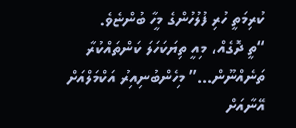ކުރިމަތީ ހުރި ފުލުހުންގެ މީހާ ބުންޏެވެ.
“ތީ ދޮގެއް، މިއީ ތިޔަކަހަލަ ކަންތައްކުރާ ތަނެއްނޫން…” މިހެންބުނިއިރު އަކްމަލްއަށް އޭނާއަށް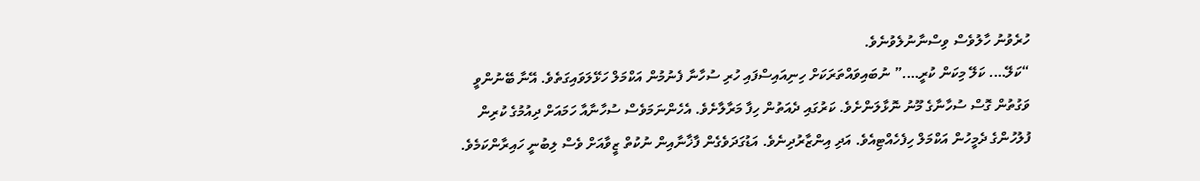ހުރެވުނު ހާލުވެސް ވިސްނާނުލެވުނެވެ.
“ކަލޭ…. ކަލޭ މިކަން ކުރީ….” ނުބައިވައްތަރަކަށް ހިނިއައިސްފައި ހުރި ސުހާނާ ފެނުމުން އަކްމަލް ހަޅޭލަވައިގަތެވެ. އޭނާ ބޭނުންވީ ވަގުތުން ގޮސް ސުހާނާގެ މޫނު ނޮޅާލަންށެވެ. ކަރުގައި ދެއަތުން ހިފާ މަރާލާށެވެ. އެހެންނަމަވެސް ސުހާނާއާ ހަމައަށް ދިއުމުގެ ކުރިން ފުލުހުންގެ ދެމީހުން އަކްމަލް ހިފެހެއްޓިއެވެ. އަދި އިންޒާރުދިނެވެ. އަޑުގަދަވެގެން ފާޚާނާއިން ނުކުތް ޒީވާއަށް ވެސް ލިބުނީ ހައިރާންކަމެވެ.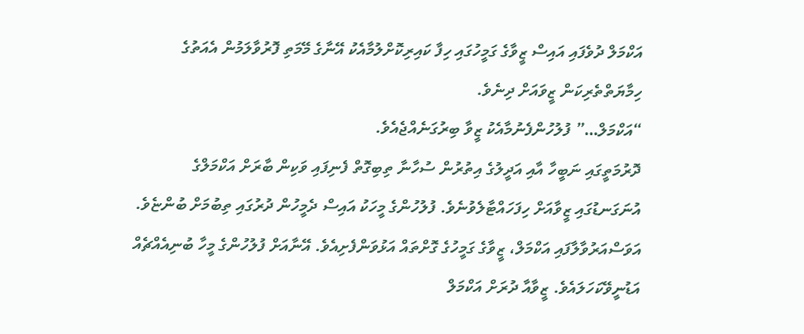އަކްމަލް ދުވެފައި އައިސް ޒީވާގެ ގަމީހުގައި ހިފާ ކައިރިކޮށްލުމާއެކު އޭނާގެ މޭމަތި ފޮރުވާލަމުން އެއަތުގެ ހިމާޔަތްތެރިކަން ޒީވައަށް ދިނެވެ.
“އަކްމަލް…” ފުލުހުންފެނުމާއެކު ޒީވާ ބިރުގަނެއްޖެއެވެ.
ދޮރުމަތީގައި ނަބީހާ އާއި އަދީލުގެ އިތުރުން ސުހާނާ ތިބިގޮތް ފެނިފައި ވަކިން ބާރަށް އަކްމަލްގެ އުނަގަނޑުގައި ޒީވާއަށް ހިފަހައްޓާލެވުނެވެ. ފުލުހުންގެ މީހަކު އައިސް ދެމީހުން ދުރުގައި ތިބުމަށް ބުންޏެވެ. އަވަސްއަރުވާލާފައި އަކްމަލް، ޒީވާގެ ގަމީހުގެ ގޮށްތައް އަޅުވަންފެށިއެވެ. އޭނާއަށް ފުލުހުންގެ މީހާ ބުނިއެއްޗެއް އަޑުނީވޭކަހަލައެވެ. ޒީވާއާ ދުރަށް އަކްމަލް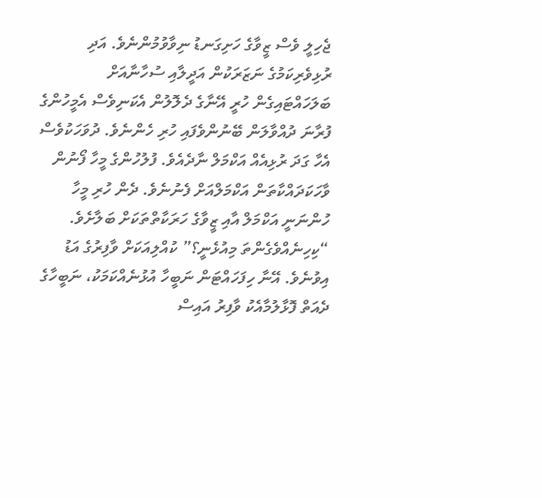ޖެހިލީ ވެސް ޒީވާގެ ހަށިގަނޑު ނިވާވުމުންނެވެ. އަދި ރުޅިވެރިކަމުގެ ނަޒަރަކުން އަދީލާއި ސުހާނާއަށް ބަލަހައްޓައިގެން ހުރީ އޭނާގެ ދެލޮލުން އެކަނިވެސް އެމީހުންގެ ފުރާނަ ދުއްވާލަން ބޭނުންވެފައި ހުރި ހެންނެވެ. ދުވަހަކުވެސް އެހާ ގަދަ ރުޅިއެއް އަކްމަލް ނާދެއެވެ. ފުލުހުންގެ މީހާ ފޯނުން ވާހަކަދައްކާތަން އަކްމަލްއަށް ފެނުނެވެ. ދެން ހުރި މީހާ ހުންނަނީ އަކްމަލް އާއި ޒީވާގެ ހަރަކާތްތަކަށް ބަލާށެވެ.
“ކިހިނެއްވެގެންތަ މިއުޅެނީ؟” ކުއްލިއަކަށް ވާފިރުގެ އަޑު އިވުނެވެ. އޭނާ ހިފަހައްޓަން ނަބީހާ އުޅުނެއްކަމަކު، ނަބީހާގެ ދެއަތް ފޮޅާލުމާއެކު ވާފިރު އައިސް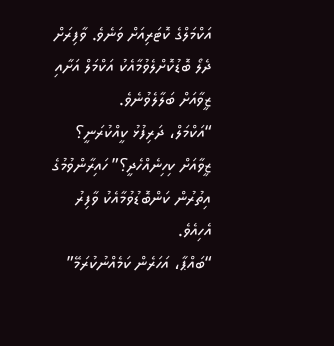އަކްމަލްގެ ކޮޓަރިއަށް ވަނެވެ. ވާފިރަށް ދެލޯ ބޮޑުކޮށްލެވުމާއެކު އަކްމަލް އަށާއި ޒީވާއަށް ބަލާލެވުނެވެ.
“އަކްމަލް، ދަރިފުޅު ކީއްކުރަނީ؟ ޒީވާއަށް ކިހިނެއްހެދީ؟” ހައިރާންވުމުގެ އިތުރުން ކަންބޮޑުވުމާއެކު ވާފިރު އެހިއެވެ.
“ބައްޕާ، އަހަރެން ކަމެއްނުކުރަމޭ”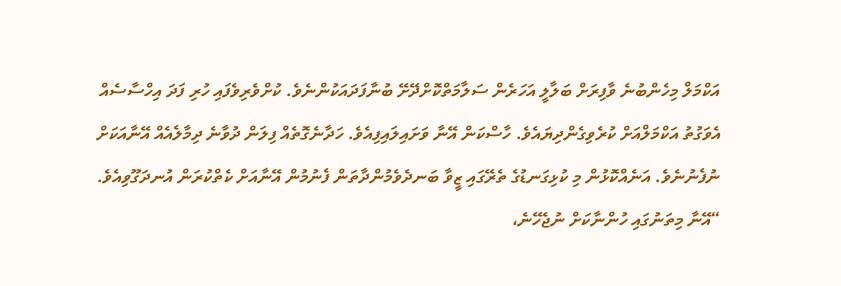އަކްމަލް މިހެންބުނެ ވާފިރަށް ބަލާލީ އަހަރެން ސަލާމަތްކޮށްދޭށޭ ބުނާފަދައަކުންނެވެ. ކުށްވެރިވެފައި ހުރި ފަދަ އިހްސާސެއް އެވަގުތު އަކްމަލްއަށް ކުރެވިގެންދިޔައެވެ. ހާސްކަން އޭނާ ވަށައިލައިފިއެވެ. ހަދާނެގޮތެއް ފިލަން ދުވާނެ ދިމާލެއެއް އޭނާއަކަށް ނުފެނުނެވެ. އަނެއްކޮޅުން މި ކުޅިގަނޑުގެ ތެރޭގައި ޒީވާ ބަނދެވެމުންދާތަން ފެނުމުން އޭނާއަށް ކެތްކުރަން އުނދަގޫވިއެވެ.
“އޭނާ މިތަނުގައި ހުންނާކަށް ނުޖެހޭނެ،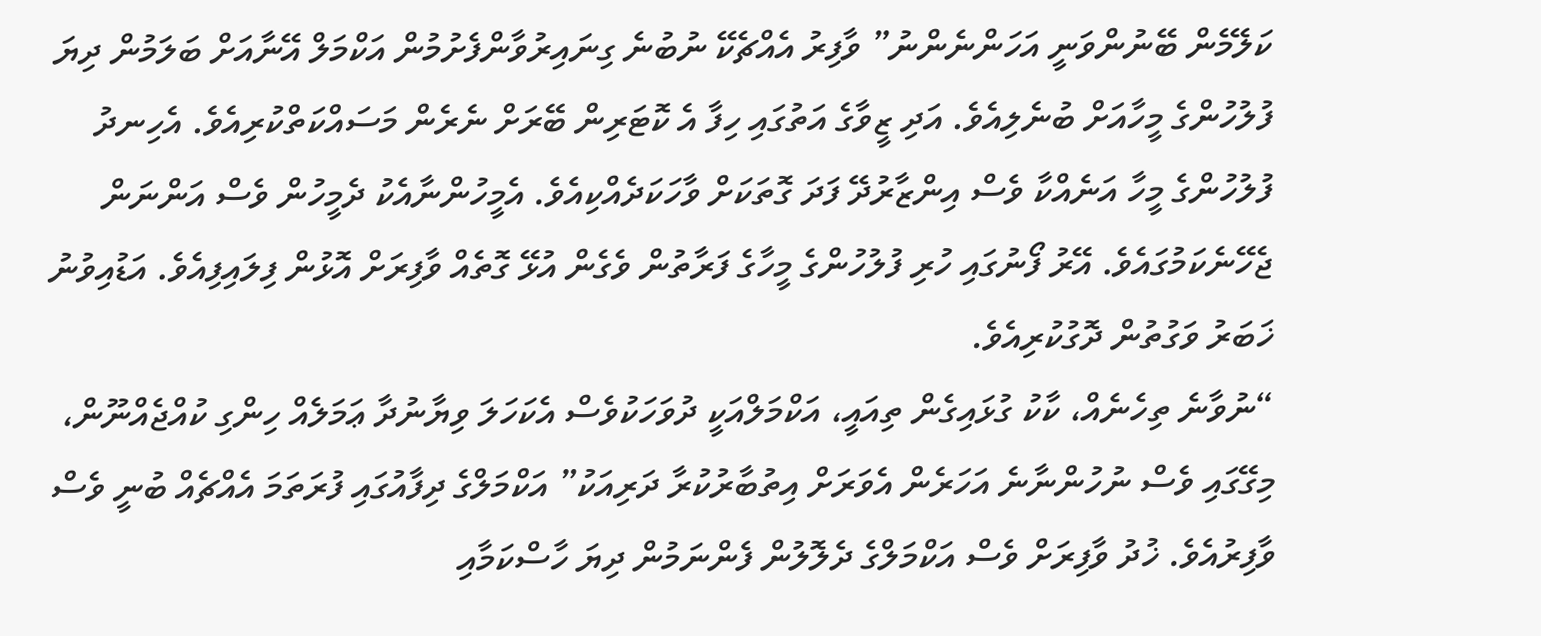ކަލޭމެން ބޭނުންވަނީ އަހަންނެންނު” ވާފިރު އެއްޗެކޭ ނުބުނެ ގިނައިރުވާންފެށުމުން އަކްމަލް އޭނާއަށް ބަލަމުން ދިޔަ ފުލުހުންގެ މީހާއަށް ބުނެލިއެވެ. އަދި ޒީވާގެ އަތުގައި ހިފާ އެ ކޮޓަރިން ބޭރަށް ނެރެން މަސައްކަތްކުރިއެވެ. އެހިނދު ފުލުހުންގެ މީހާ އަނެއްކާ ވެސް އިންޒާރުދޭ ފަދަ ގޮތަކަށް ވާހަކަދެއްކިއެވެ. އެމީހުންނާއެކު ދެމީހުން ވެސް އަންނަން ޖެހޭނެކަމުގައެވެ. އޭރު ފޯނުގައި ހުރި ފުލުހުންގެ މީހާގެ ފަރާތުން ވެގެން އުޅޭ ގޮތެއް ވާފިރަށް އޮޅުން ފިލައިފިއެވެ. އަޑުއިވުނު ޚަބަރު ވަގުތުން ދޮގުކުރިއެވެ.
“ނުވާނެ ތިހެނެއް، ކާކު ގުޅައިގެން ތިއައީ، އަކްމަލްއަކީ ދުވަހަކުވެސް އެކަހަލަ ވިޔާނުދާ ޢަމަލެއް ހިންގި ކުއްޖެއްނޫން، މިގޭގައި ވެސް ނުހުންނާނެ އަހަރެން އެވަރަށް އިތުބާރުކުރާ ދަރިއަކު” އަކްމަލްގެ ދިފާއުގައި ފުރަތަމަ އެއްޗެއް ބުނީ ވެސް ވާފިރުއެވެ. ޚުދު ވާފިރަށް ވެސް އަކްމަލްގެ ދެލޮލުން ފެންނަމުން ދިޔަ ހާސްކަމާއި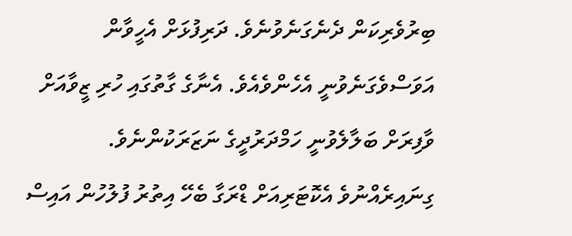ބިރުވެރިކަން ދެނެގަނެވުނެވެ. ދަރިފުޅަށް އެހީވާން އަވަސްވެގަނެވުނީ އެހެންވެއެވެ. އެނާގެ ގާތުގައި ހުރި ޒީވާއަށް ވާފިރަށް ބަލާލެވުނީ ހަމްދަރުދީގެ ނަޒަރަކުންނެވެ.
ގިނައިރެއްނުވެ އެކޮޓަރިއަށް ޑްރަގާ ބެހޭ އިތުރު ފުލުހުން އައިސް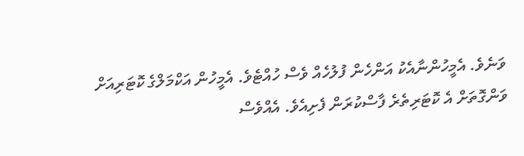ވަނެވެ. އެމީހުންނާއެކު އަންހެން ފުލުހެއް ވެސް ހުއްޓެވެ. އެމީހުން އަކްމަލްގެ ކޮޓަރިއަށް ވަންގޮތަށް އެ ކޮޓަރިތެރެ ފާސްކުރަން ފެށިއެވެ. އެއްވެސް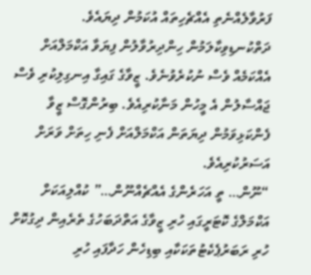ފަރުވާލެއްނެތި އެއްޗެހިތައް އުކަމުން ދިޔައެވެ. ދަތްކުނޑިވިކާލަމުން ހިންދިރުވާލުން ފިޔަވާ އަކްމަލްއަށް އެއްކަމެއް ވެސް ނުކުރެވުނެވެ. ޒީވާގެ ގައިގާ އިނގިލިކުރި ވެސް ޖައްސާލުން އެ މީހުން މަނާކުރިއެވެ. ބިރުންގޮސް ޒީވާ ފެންކަޅިވަމުން ދިޔަތަން އަކްމަލްއަށް ފެނި ހިތަށް ވަރަށް އަސަރުކުރިއެވެ.
“ނޫން… ތީ އަހަރެންގެ އެއްޗެއްނޫން…” ކުއްލިއަކަށް އަކްމަލްގެ ކޮޓަރީގައި ހުރި ޒީވާގެ އަތްދަބަހުގެ ތެރެއިން ދިގުކޮށް ހުރި ރަބަރުޕެކެޓުތަކަކާއި ބިޑިހެން ހަދާފައި ހުރި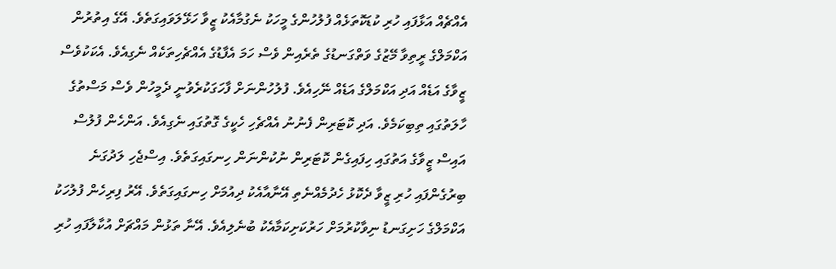އެއްޗެއް އަޅާފައި ހުރި ކުޑަކޮތަޅެއް ފުލުހުންގެ މީހަކު ނެގުމާއެކު ޒީވާ ހަޅޭލަވައިގަތެވެ. އޭގެ އިތުރުން އަކްމަލްގެ ރީތިވާ މޭޒުގެ ވަތްގަނޑުގެ ތެރެއިން ވެސް ހަމަ އެފާޑުގެ އެއްޗެހިތަކެއް ނެގިއެވެ. އެކަކުވެސް ޒީވާގެ އަޑެއް އަދި އަކްމަލްގެ އަޑެއް ނޭހިއެވެ. ފުލުހުންނަށް ފާހަގަކުރެވުނީ ދެމީހުން ވެސް މަސްތުގެ ހާލަތުގައި ތިބިކަމެވެ. އަދި ކޮޓަރިން ފެނުނު އެއްޗެހި ހެކީގެ ގޮތުގައި ނެގިއެވެ. އަންހެން ފުލުސް އައިސް ޒީވާގެ އަތުގައި ހިފައިގެން ކޮޓަރިން ނުކުންނަން ހިނގައިގަތެވެ. އިސްޖެހި ލަދުގަނެ ބިރުގެންފައި ހުރި ޒީވާ ދެކޮޅު ހެދުމެއްނެތި އޭނާއާއެކު ދިއުމަށް ހިނގައިގަތެވެ. އޭރު ފިރިހެން ފުލުހަކު އަކްމަލްގެ ހަށިގަނޑު ނިވާކުރުމަށް ހަރުކަށިކަމާއެކު ބުނެލިއެވެ. އޭނާ ތަޅުން މައްޗަށް އުކާލާފައި ހުރި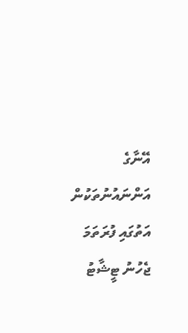އޭނާގެ އަންނައުނުތަކުން އަތުގައި ފުރަތަމަ ޖެހުނު ޓީޝާޓު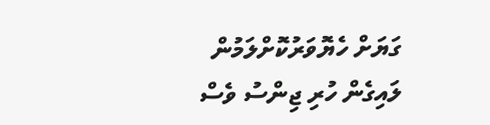ގަޔަށް ހެޔޮވަރުކޮށްލަމުން ލައިގެން ހުރި ޖިންސު ވެސް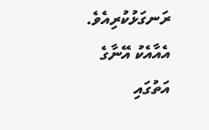ރަނގަޅުކުރިއެވެ. އެއާއެކު އޭނާގެ އަތުގައި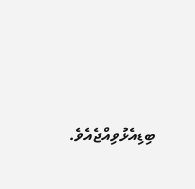ބިޑިއެޅުވިއްޖެއެވެ.